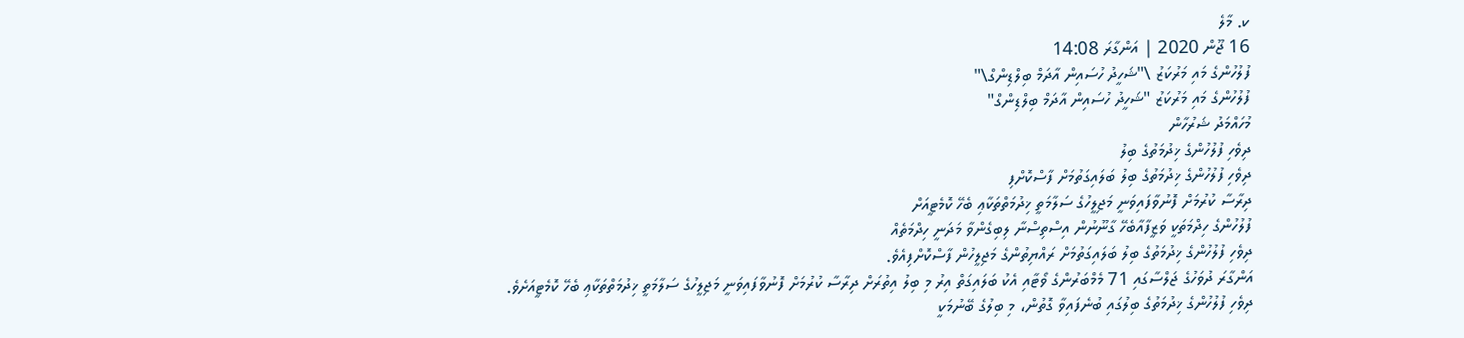ކ. މާލެ
16 ޖޫން 2020 | އަންގާރަ 14:08
ފުލުހުންގެ މައި މަރުކަޒު \"ޝަހީދު ހުސައިން އާދަމް ބިލްޑިންގް\"
ފުލުހުންގެ މައި މަރުކަޒު "ޝަހީދު ހުސައިން އާދަމް ބިލްޑިންގް"
މުހައްމަދު ޝަރުހާން
ދިވެހި ފުލުހުންގެ ޚިދުމަތުގެ ބިލު
ދިވެހި ފުލުހުންގެ ޚިދުމަތުގެ ބިލު ބަލައިގަތުމަށް ފާސްކޮށްފި
ދިރާސާ ކުރުމަށް ފޮނުވާފައިވަނީ މަޖިލީހުގެ ސަލާމަތީ ޚިދުމަތްތަކާޢި ބެހޭ ކޮމެޓީއަށް
ފުލުހުންގެ ހިދްމަތަކީ ވަޒީފާއާބެހޭ ގާނޫނުން އިސްތިސްނާ ލިބިގެންވާ މަދަނީ ހިދްމަތެއް
ދިވެހި ފުލުހުންގެ ޚިދުމަތުގެ ބިލު ބަލައިގަތުމަށް ރައްޔިތުންގެ މަޖިލީހުން ފާސްކޮށްފިއެވެ.
އަންގާރަ ދުވަހުގެ ޖަލްސާގައި 71 މެމްބަރުންގެ ވޯޓާއި އެކު ބަލައިގަތް އިރު މި ބިލު އިތުރަށް ދިރާސާ ކުރުމަށް ފޮނުވާފައިވަނީ މަޖިލީހުގެ ސަލާމަތީ ޚިދުމަތްތަކާޢި ބެހޭ ކޮމެޓީއަށެވެ.
ދިވެހި ފުލުހުންގެ ޚިދުމަތުގެ ބިލުގައި ބުނެފައިވާ ގޮތުން، މި ބިލުގެ ބޭނުމަކީ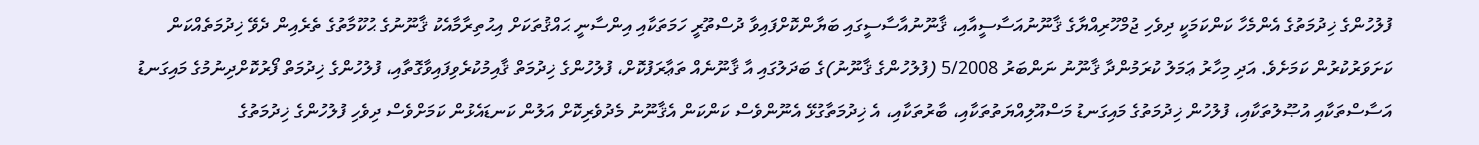ފުލުހުންގެ ޚިދުމަތުގެ އެންމެހާ ކަންކަމަކީ ދިވެހި ޖުމްހޫރިއްޔާގެ ޤާނޫނުއަސާސީއާއި، ޤާނޫނުއާސާސީގައި ބަޔާންކޮށްފައިވާ ދުސްތޫރީ ހަމަތަކާއި އިންސާނީ ޙައްޤުތަކަށް އިޙުތިރާމާއެކު ޤާނޫނުގެ ޙުކޫމާތުގެ ތެރެއިން ދެވޭ ޚިދުމަތެއްކަން ކަށަވަރުކުރުން ކަމަށެވެ. އަދި މިހާރު ޢަމަލު ކުރަމުންދާ ޤާނޫނު ނަންބަރު 5/2008 (ފުލުހުންގެ ޤާނޫނު)ގެ ބަދަލުގައި އާ ޤާނޫނެއް ތަޢާރަފުކޮށް، ފުލުހުންގެ ޚިދުމަތް ޤާއިމުކުރެވިފައިވާގޮތާއި، ފުލުހުންގެ ޚިދުމަތް ފޯރުކޮށްދިނުމުގެ މައިގަނޑު އަސާސްތަކާއި އުޞޫލުތަކާއި، ފުލުހުން ޚިދުމަތުގެ މައިގަނޑު މަސްއޫލިއްޔަތުތަކާއި، ބާރުތަކާއި، އެ ޚިދުމަތާގުޅޭ އެނޫންވެސް ކަންކަން އެޤާނޫނު މެދުވެރިކޮށް އަލުން ކަނޑައެޅުން ކަމަށްވެސް ދިވެހި ފުލުހުންގެ ޚިދުމަތުގެ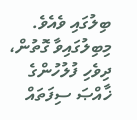ބިލުގައި ވެއެވެ.
މިބިލުގައިވާ ގޮތުން، ދިވެހި ފުލުހުންގެ ޚާއްޞަ ސިފަތައް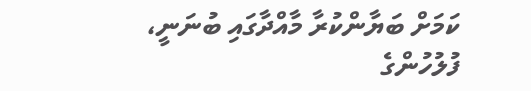ކަމަށް ބަޔާންކުރާ މާއްދާގައި ބުނަނީ، ފުލުހުންގެ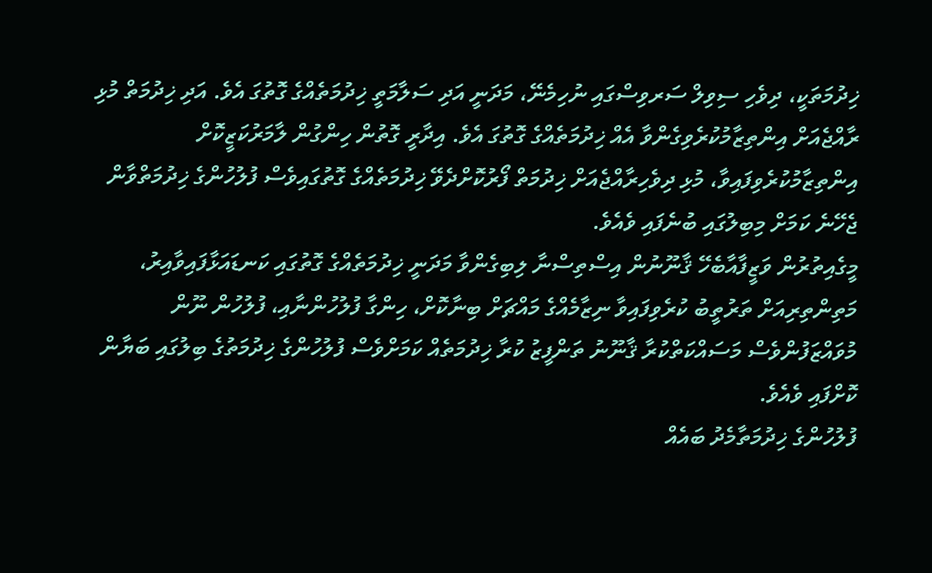ޚިދުމަތަކީ، ދިވެހި ސިވިލް ސަރވިސްގައި ނުހިމެނޭ، މަދަނީ އަދި ސަލާމަތީ ޚިދުމަތެއްގެ ގޮތުގަ އެވެ. އަދި ޚިދުމަތް މުޅި ރާއްޖެއަށް އިންތިޒާމުކުރެވިގެންވާ އެއް ޚިދުމަތެއްގެ ގޮތުގަ އެވެ. އިދާރީ ގޮތުން ހިންގުން ލާމަރުކަޒީކޮށް އިންތިޒާމުކުރެވިފައިވާ، މުޅި ދިވެހިރާއްޖެއަށް ޚިދުމަތް ފޯރުކޮށްދެވޭ ޚިދުމަތެއްގެ ގޮތުގައިވެސް ފުލުހުންގެ ޚިދުމަތްވާން ޖެހޭނެ ކަމަށް މިބިލުގައި ބުނެފައި ވެއެވެ.
މީގެއިތުރުން ވަޒީފާއާބެހޭ ޤާނޫނުން އިސްތިސްނާ ލިބިގެންވާ މަދަނީ ޚިދުމަތެއްގެ ގޮތުގައި ކަނޑައަޅާފައިވާއިރު، މަތިންތިރިއަށް ތަރުތީބު ކުރެވިފައިވާ ނިޒާމެއްގެ މައްޗަށް ބިނާކޮށް، ހިންގާ ފުލުހުންނާއި، ފުލުހުން ނޫން މުވައްޒަފުންވެސް މަސައްކަތްކުރާ ޤާނޫނު ތަންފީޒު ކުރާ ޚިދުމަތެއް ކަމަށްވެސް ފުލުހުންގެ ޚިދުމަތުގެ ބިލުގައި ބަޔާން ކޮށްފައި ވެއެވެ.
ފުލުހުންގެ ޚިދުމަތާމެދު ބައެއް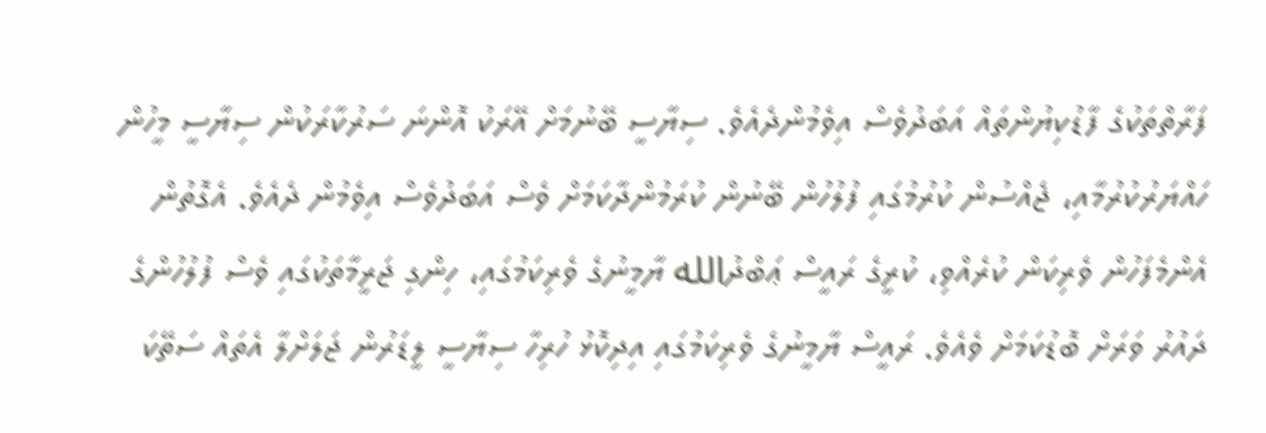ފަރާތްތަކުގެ ފާޑުކިޔުންތައް އަބަދުވެސް އިވެމުންދެއެވެ. ސިޔާސީ ބޭނުމަށް އޭރަކު އޮންނަ ސަރުކާރަކުން ސިޔާސީ މީހުން ހައްޔަރުކުރުމާއި، ޖެއްސުން ކުރުމުގައި ފުލުހުން ބޭނުން ކުރަމުންދާކަމަށް ވެސް އަބަދުވެސް އިވެމުން ދެއެވެ. އެގޮތުން އެންމެފަހުން ވެރިކަން ކުރެއްވި، ކުރީގެ ރައީސް ޢަބްދުالله ޔާމީނުގެ ވެރިކަމުގައި، ހިންގި ޖަރީމާތަކުގައި ވެސް ފުލުހުންގެ ދައުރު ވަރަށް ބޮޑުކަމަށް ވެއެވެ. ރައީސް ޔާމީނުގެ ވެރިކަމުގައި އިދިކޮޅު ހުރިހާ ސިޔާސީ ލީޑަރުން ޖަލަށްލާ އެތައް ސަތޭކަ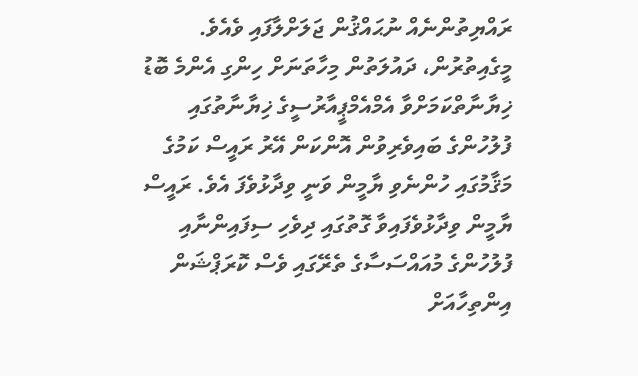ރައްޔިތުންނެއް ނުޙައްޤުން ޖަލަށްލާފައި ވެއެވެ.
މީގެއިތުރުން، ދައުލަތުން މިހާތަނަށް ހިންގި އެންމެ ބޮޑު ޚިޔާނާތްކަމަށްވާ އެމްއެމްޕީއާރުސީގެ ޚިޔާނާތުގައި ފުލުހުންގެ ބައިވެރިވުން އޮންކަން އޭރު ރައީސް ކަމުގެ މަޤާމުގައި ހުންނެވި ޔާމީން ވަނީ ވިދާޅުވެފަ އެވެ. ރައީސް ޔާމީން ވިދާޅުވެފައިވާ ގޮތުގައި ދިވެހި ސިފައިންނާއި ފުލުހުންގެ މުއައްސަސާގެ ތެރޭގައި ވެސް ކޮރަޕްޝަން އިންތިހާއަށް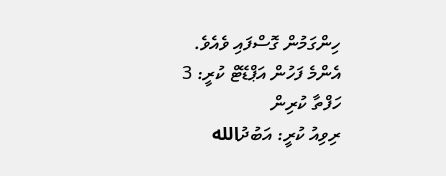ހިންގަމުން ގޮސްފައި ވެއެވެ.
އެންމެ ފަހުން އަޕްޑޭޓް ކުރީ: 3 ހަފްތާ ކުރިން
ރިވިއު ކުރީ: އަބުދުالله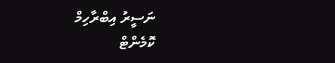ނަސީރު އިބްރާހިމް
ކޮމެންޓް